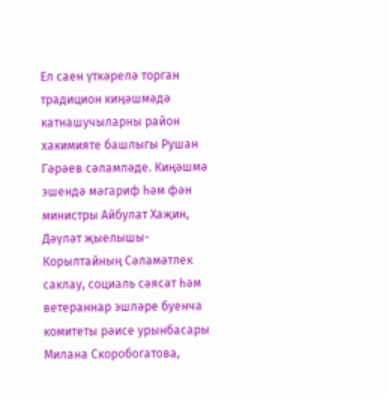Ел саен үткәрелә торган традицион киңәшмәдә катнашучыларны район хакимияте башлыгы Рушан Гәрәев сәламләде. Киңәшмә эшендә мәгариф һәм фән министры Айбулат Хаҗин, Дәүләт җыелышы-Корылтайның Сәламәтлек саклау, социаль сәясәт һәм ветераннар эшләре буенча комитеты рәисе урынбасары Милана Скоробогатова,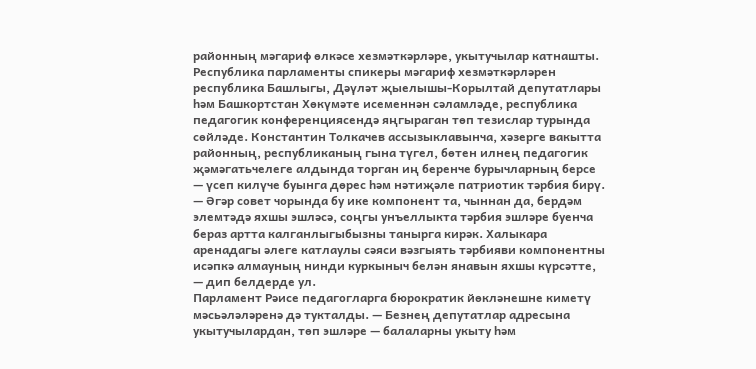районның мәгариф өлкәсе хезмәткәрләре, укытучылар катнашты.
Республика парламенты спикеры мәгариф хезмәткәрләрен республика Башлыгы, Дәүләт җыелышы-Корылтай депутатлары һәм Башкортстан Хөкүмәте исеменнән сәламләде, республика педагогик конференциясендә яңгыраган төп тезислар турында сөйләде. Константин Толкачев ассызыклавынча, хәзерге вакытта районның, республиканың гына түгел, бөтен илнең педагогик җәмәгатьчелеге алдында торган иң беренче бурычларның берсе — үсеп килүче буынга дөрес һәм нәтиҗәле патриотик тәрбия бирү.
— Әгәр совет чорында бу ике компонент та, чыннан да, бердәм элемтәдә яхшы эшләсә, соңгы унъеллыкта тәрбия эшләре буенча бераз артта калганлыгыбызны танырга кирәк. Халыкара аренадагы әлеге катлаулы сәяси вәзгыять тәрбияви компонентны исәпкә алмауның нинди куркыныч белән янавын яхшы күрсәтте, — дип белдерде ул.
Парламент Рәисе педагогларга бюрократик йөкләнешне киметү мәсьәләләренә дә тукталды. — Безнең депутатлар адресына укытучылардан, төп эшләре — балаларны укыту һәм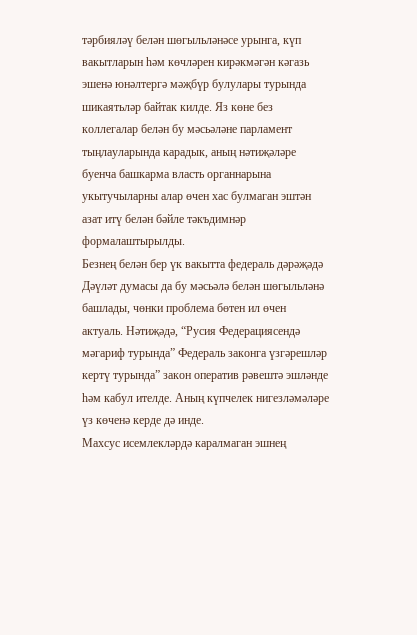тәрбияләү белән шөгыльләнәсе урынга, күп вакытларын һәм көчләрен кирәкмәгән кәгазь эшенә юнәлтергә мәҗбүр булулары турында шикаятьләр байтак килде. Яз көне без коллегалар белән бу мәсьәләне парламент тыңлауларында карадык, аның нәтиҗәләре буенча башкарма власть органнарына укытучыларны алар өчен хас булмаган эштән азат итү белән бәйле тәкъдимнәр формалаштырылды.
Безнең белән бер үк вакытта федераль дәрәҗәдә Дәүләт думасы да бу мәсьәлә белән шөгыльләнә башлады, чөнки проблема бөтен ил өчен актуаль. Нәтиҗәдә, “Русия Федерациясендә мәгариф турында” Федераль законга үзгәрешләр кертү турында” закон оператив рәвештә эшләнде һәм кабул ителде. Аның күпчелек нигезләмәләре үз көченә керде дә инде.
Махсус исемлекләрдә каралмаган эшнең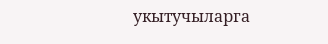укытучыларга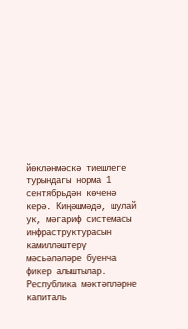йөкләнмәскә тиешлеге турындагы норма 1 сентябрьдән көченә керә. Киңәшмәдә, шулай ук, мәгариф системасы инфраструктурасын камилләштерү мәсьәләләре буенча фикер алыштылар. Республика мәктәпләрне капиталь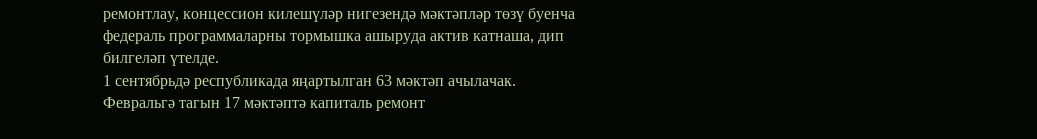ремонтлау, концессион килешүләр нигезендә мәктәпләр төзү буенча федераль программаларны тормышка ашыруда актив катнаша, дип билгеләп үтелде.
1 сентябрьдә республикада яңартылган 63 мәктәп ачылачак. Февральгә тагын 17 мәктәптә капиталь ремонт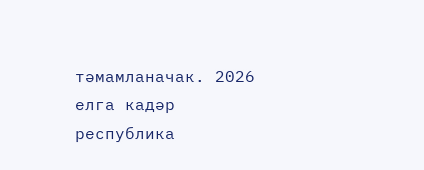тәмамланачак. 2026 елга кадәр республика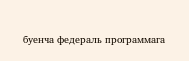буенча федераль программага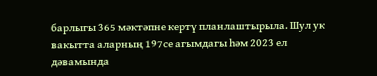барлыгы 365 мәктәпне кертү планлаштырыла. Шул ук вакытта аларның 197се агымдагы һәм 2023 ел дәвамында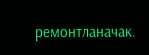ремонтланачак.